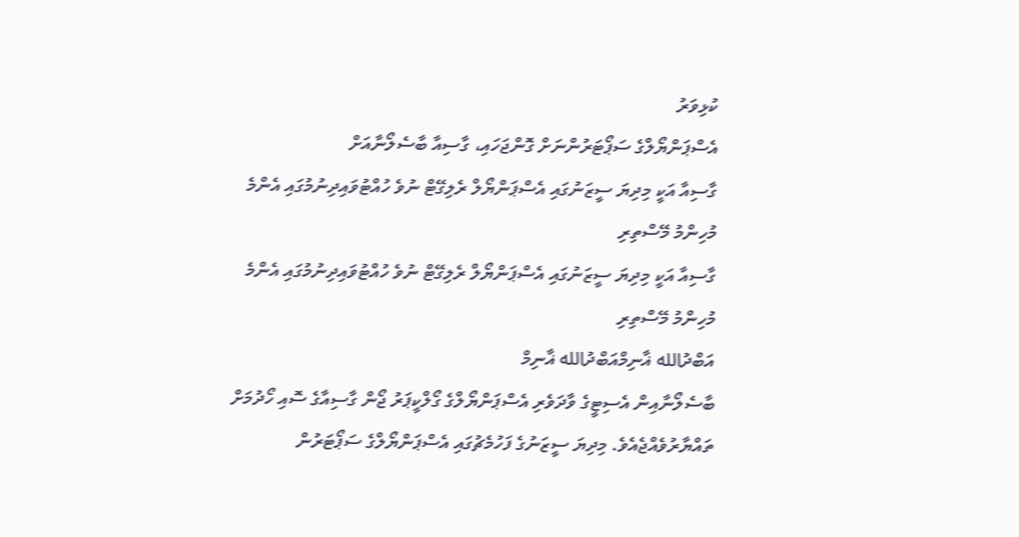ކުޅިވަރު
އެސްޕަންޔޯލްގެ ސަޕޯޓަރުންނަށް ގޮންޖަހައި، ގާސިއާ ބާސެލޯނާއަށް
ގާސިއާ އަކީ މިދިޔަ ސީޒަނުގައި އެސްޕަންޔޯލް ރެލިގޭޓް ނުވެ ހުއްޓުވައިދިނުމުގައި އެންމެ މުހިންމު މޭސްތިރި
ގާސިއާ އަކީ މިދިޔަ ސީޒަނުގައި އެސްޕަންޔޯލް ރެލިގޭޓް ނުވެ ހުއްޓުވައިދިނުމުގައި އެންމެ މުހިންމު މޭސްތިރި
އަބްދުالله ޣާނިމްއަބްދުالله ޣާނިމް
ބާސެލޯނާއިން އެސިޓީގެ ވާދަވެރި އެސްޕަންޔޯލްގެ ގޯލްކީޕަރު ޖޯން ގާސިއާގެ ސޮއި ހޯދުމަށް ތައްޔާރުވެއްޖެއެވެ. މިދިޔަ ސީޒަނުގެ ފަހުމެޗުގައި އެސްޕަންޔޯލްގެ ސަޕޯޓަރުން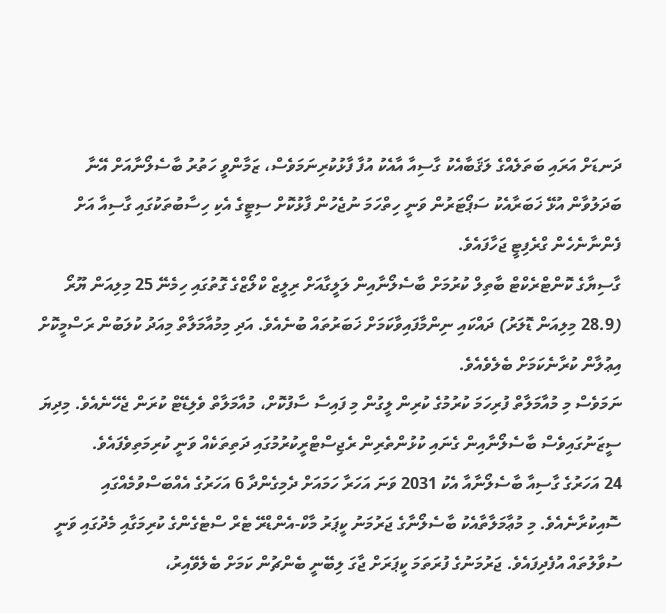ދަނޑަށް އަރައި ބަތަލެއްގެ ލަޤަބާއެކު ގާސިއާ އާއެކު އުފާ ފާޅުކުރިނަމަވެސް، ޒަމާންވީ ހަތުރު ބާސެލޯނާއަށް އޭނާ ބަދަލުވާން އުޅޭ ޚަބަރާއެކު ސަޕޯޓަރުން ވަނީ ހިތްހަމަ ނުޖެހުން ފާޅުކޮށް ސިޓީގެ އެކި ހިސާބުތަކުގައި ގާސިއާ އަށް ފެންނާނެހެން ގްރެފިޓީ ޖަހާފައެވެ.
ގާސިޔާގެ ކޮންޓްރެކްޓް ބާތިލް ކުރުމަށް ބާސެލޯނާއިން ލަލީގާއަށް ރިލީޒް ކްލޯޒްގެ ގޮތުގައި ހިމެނޭ 25 މިލިއަން ޔޫރޯ (28.9 މިލިއަން ޑޮލަރު) ދައްކައި ނިންމާފައިވާކަމަށް ޚަބަރުތައް ބުނެއެވެ. އަދި މިމުއާމަލާތް މިއަދު ކުލަބުން ރަސްމީކޮށް އިޢުލާން ކުރާނެކަމަށް ބެލެވެއެވެ.
ނަމަވެސް މި މުއާމަލާތް ފުރިހަމަ ކުރުމުގެ ކުރިން ލީގުން މި ފައިސާ ސާފުކޮށް، މުއާމަލާތް ވެލިޑޭޓް ކުރަން ޖެހޭނެއެވެ. މިދިޔަ ސީޒަނުގައިވެސް ބާސެލޯނާއިން ގެނައި ކުޅުންތެރިން ރެޖިސްޓްރީކުރުމުގައި ދަތިތަކެއް ވަނީ ކުރިމަތިވެފައެވެ.
24 އަހަރުގެ ގާސިއާ ބާސެލޯނާއާ އެކު 2031 ވަނަ އަހަރާ ހަމައަށް ދެމިގެންދާ 6 އަހަރުގެ އެއްބަސްވުމެއްގައި ސޮއިކުރާނެއެވެ. މި މުޢާމަލާތާއެކު ބާސެލޯނާގެ ޖަރުމަނު ކީޕަރު މާކް-އެންޑްރޭ ޓެރް ސްޓެގެންގެ ކުރިމަގާއި މެދުގައި ވަނީ ސުވާލުތައް އުފެދިފައެވެ. ޖަރުމަނުގެ ފުރަތަމަ ކީޕަރަށް ޖާގަ ލިބޭނީ ބެންޗުން ކަމަށް ބެލެވޭއިރު،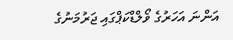އަންނަ އަހަރުގެ ވޯލްޑްކަޕްގައި ޖަރުމަނުގެ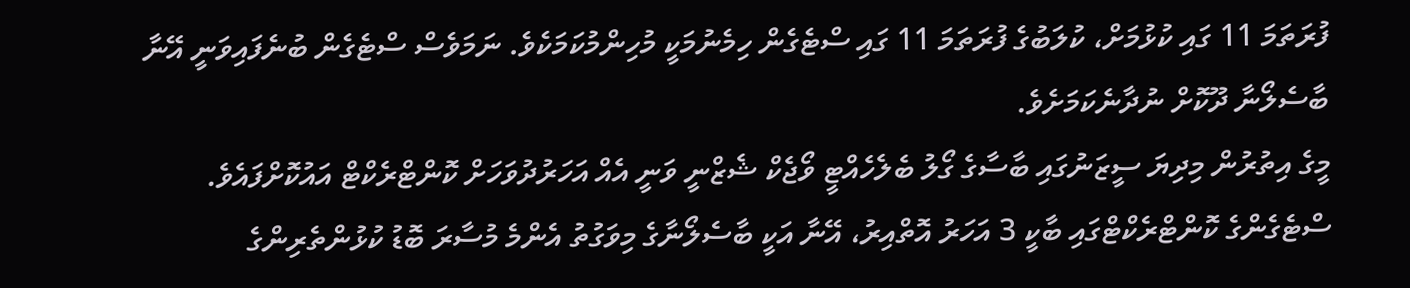ފުރަތަމަ 11 ގައި ކުޅުމަށް، ކުލަބުގެ ފުރަތަމަ 11 ގައި ސްޓެގެން ހިމެނުމަކީ މުހިންމުކަމަކެވެ. ނަމަވެސް ސްޓެގެން ބުނެފައިވަނީ އޭނާ ބާސެލޯނާ ދޫކޮށް ނުދާނެކަމަށެވެ.
މީގެ އިތުރުން މިދިޔަ ސީޒަނުގައި ބާސާގެ ގޯލު ބެލެހެއްޓީ ވޯޖެކް ޝެޒްނީ ވަނީ އެއް އަހަރުދުވަހަށް ކޮންޓްރެކްޓް އައުކޮށްފައެވެ. ސްޓެގެންގެ ކޮންޓްރެކްޓްގައި ބާކީ 3 އަހަރު އޮތްއިރު، އޭނާ އަކީ ބާސެލޯނާގެ މިވަގުތު އެންމެ މުސާރަ ބޮޑު ކުޅުންތެރިންގެ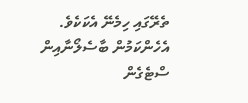ތެރޭގައި ހިމެނޭ އެކަކެވެ. އެހެންކަމުން ބާސެލޯނާއިން ސްޓެގެން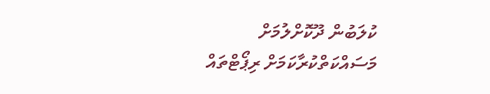ކުލަބުން ދޫކޮށްލުމަށް މަސައްކަތްކުރާކަމަށް ރިޕޯޓްތައް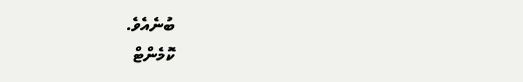ބުނެއެވެ.
ކޮމެންޓް